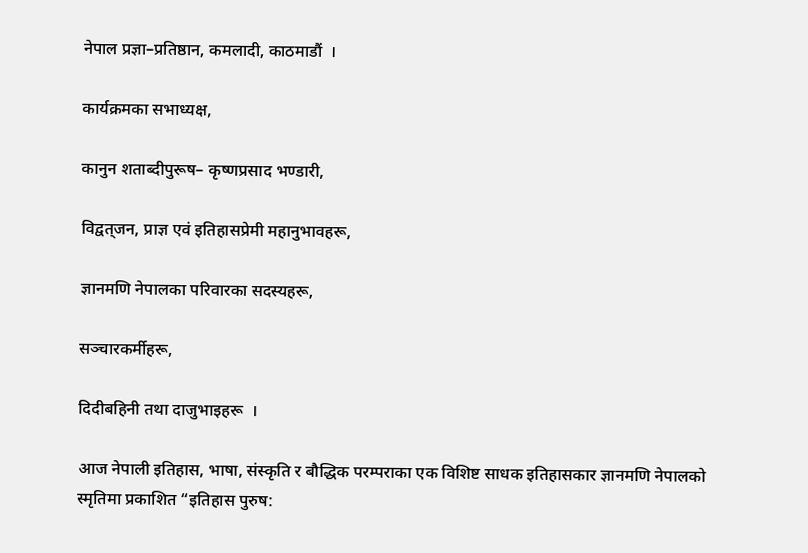नेपाल प्रज्ञा–प्रतिष्ठान, कमलादी, काठमाडौं  ।

कार्यक्रमका सभाध्यक्ष,

कानुन शताब्दीपुरूष– कृष्णप्रसाद भण्डारी,

विद्वत्‌जन, प्राज्ञ एवं इतिहासप्रेमी महानुभावहरू,

ज्ञानमणि नेपालका परिवारका सदस्यहरू,

सञ्चारकर्मीहरू,

दिदीबहिनी तथा दाजुभाइहरू  ।

आज नेपाली इतिहास, भाषा, संस्कृति र बौद्धिक परम्पराका एक विशिष्ट साधक इतिहासकार ज्ञानमणि नेपालको स्मृतिमा प्रकाशित “इतिहास पुरुष: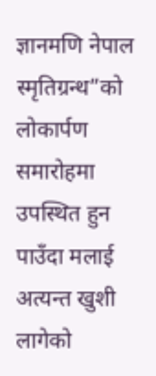ज्ञानमणि नेपाल स्मृतिग्रन्थ”को लोकार्पण समारोहमा उपस्थित हुन पाउँदा मलाई अत्यन्त खुशी लागेको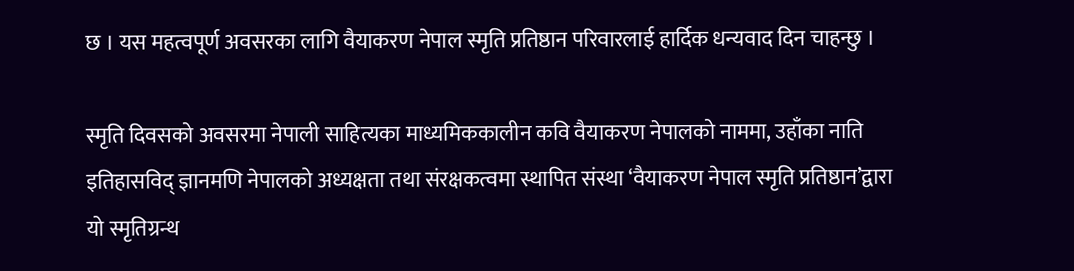छ । यस महत्वपूर्ण अवसरका लागि वैयाकरण नेपाल स्मृति प्रतिष्ठान परिवारलाई हार्दिक धन्यवाद दिन चाहन्छु ।

स्मृति दिवसको अवसरमा नेपाली साहित्यका माध्यमिककालीन कवि वैयाकरण नेपालको नाममा, उहाँका नाति इतिहासविद् ज्ञानमणि नेपालको अध्यक्षता तथा संरक्षकत्वमा स्थापित संस्था ‘वैयाकरण नेपाल स्मृति प्रतिष्ठान’द्वारा यो स्मृतिग्रन्थ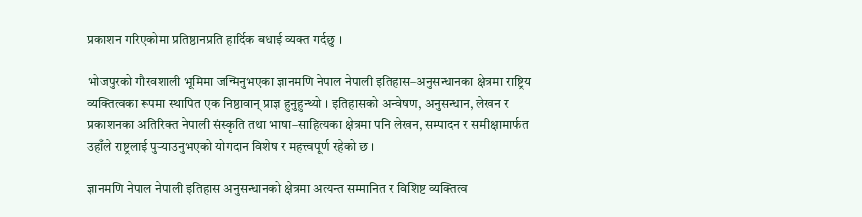प्रकाशन गरिएकोमा प्रतिष्ठानप्रति हार्दिक बधाई व्यक्त गर्दछु ।

भोजपुरको गौरवशाली भूमिमा जन्मिनुभएका ज्ञानमणि नेपाल नेपाली इतिहास–अनुसन्धानका क्षेत्रमा राष्ट्रिय व्यक्तित्वका रूपमा स्थापित एक निष्ठावान् प्राज्ञ हुनुहुन्थ्यो । इतिहासको अन्वेषण, अनुसन्धान, लेखन र प्रकाशनका अतिरिक्त नेपाली संस्कृति तथा भाषा–साहित्यका क्षेत्रमा पनि लेखन, सम्पादन र समीक्षामार्फत उहाँले राष्ट्रलाई पुर्‍याउनुभएको योगदान विशेष र महत्त्वपूर्ण रहेको छ ।

ज्ञानमणि नेपाल नेपाली इतिहास अनुसन्धानको क्षेत्रमा अत्यन्त सम्मानित र विशिष्ट व्यक्तित्व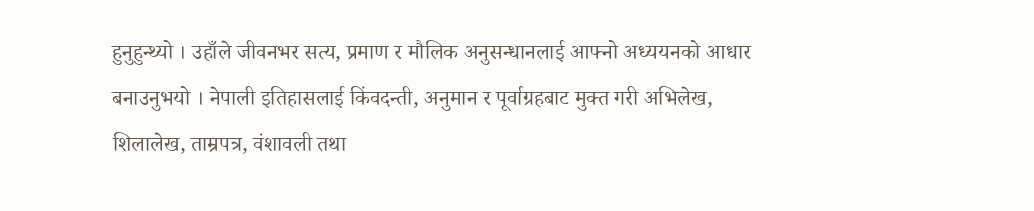हुनुहुन्थ्यो । उहाँले जीवनभर सत्य, प्रमाण र मौलिक अनुसन्धानलाई आफ्नो अध्ययनको आधार बनाउनुभयो । नेपाली इतिहासलाई किंवदन्ती, अनुमान र पूर्वाग्रहबाट मुक्त गरी अभिलेख, शिलालेख, ताम्रपत्र, वंशावली तथा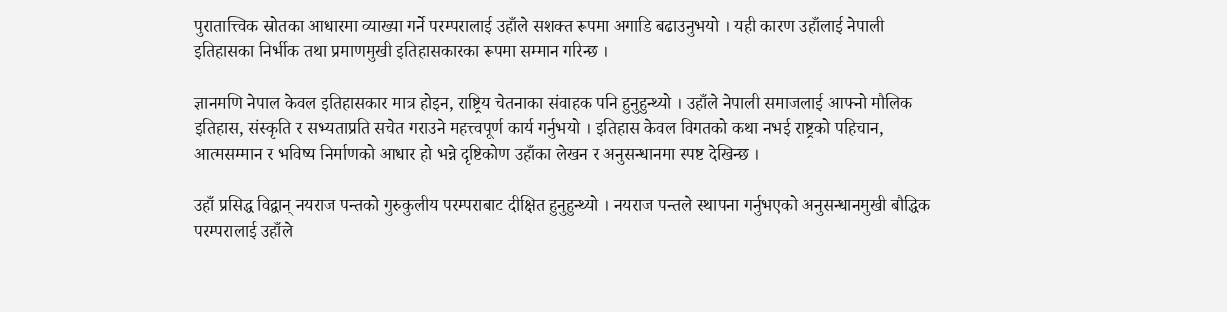पुरातात्त्विक स्रोतका आधारमा व्याख्या गर्ने परम्परालाई उहाँले सशक्त रूपमा अगाडि बढाउनुभयो । यही कारण उहाँलाई नेपाली इतिहासका निर्भीक तथा प्रमाणमुखी इतिहासकारका रूपमा सम्मान गरिन्छ ।

ज्ञानमणि नेपाल केवल इतिहासकार मात्र होइन, राष्ट्रिय चेतनाका संवाहक पनि हुनुहुन्थ्यो । उहाँले नेपाली समाजलाई आफ्नो मौलिक इतिहास, संस्कृति र सभ्यताप्रति सचेत गराउने महत्त्वपूर्ण कार्य गर्नुभयो । इतिहास केवल विगतको कथा नभई राष्ट्रको पहिचान, आत्मसम्मान र भविष्य निर्माणको आधार हो भन्ने दृष्टिकोण उहाँका लेखन र अनुसन्धानमा स्पष्ट देखिन्छ ।

उहाँ प्रसिद्ध विद्वान् नयराज पन्तको गुरुकुलीय परम्पराबाट दीक्षित हुनुहुन्थ्यो । नयराज पन्तले स्थापना गर्नुभएको अनुसन्धानमुखी बौद्धिक परम्परालाई उहाँले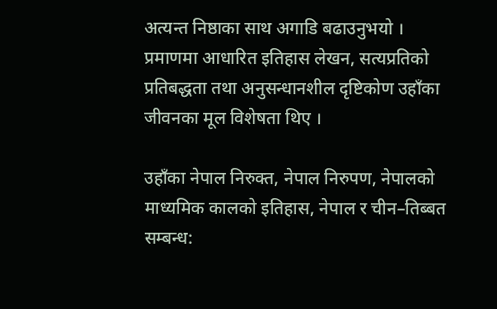अत्यन्त निष्ठाका साथ अगाडि बढाउनुभयो । प्रमाणमा आधारित इतिहास लेखन, सत्यप्रतिको प्रतिबद्धता तथा अनुसन्धानशील दृष्टिकोण उहाँका जीवनका मूल विशेषता थिए ।

उहाँका नेपाल निरुक्त, नेपाल निरुपण, नेपालको माध्यमिक कालको इतिहास, नेपाल र चीन–तिब्बत सम्बन्ध: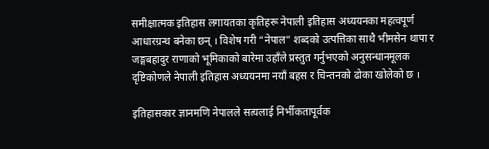समीक्षात्मक इतिहास लगायतका कृतिहरू नेपाली इतिहास अध्ययनका महत्वपूर्ण आधारग्रन्थ बनेका छन् । विशेष गरी “नेपाल” शब्दको उत्पत्तिका साथै भीमसेन थापा र जङ्गबहादुर राणाको भूमिकाको बारेमा उहाँले प्रस्तुत गर्नुभएको अनुसन्धानमूलक दृष्टिकोणले नेपाली इतिहास अध्ययनमा नयाँ बहस र चिन्तनको ढोका खोलेको छ ।

इतिहासकार ज्ञानमणि नेपालले सत्यलाई निर्भीकतापूर्वक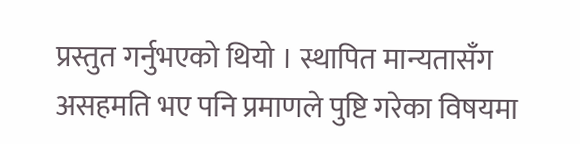प्रस्तुत गर्नुभएको थियो । स्थापित मान्यतासँग असहमति भए पनि प्रमाणले पुष्टि गरेका विषयमा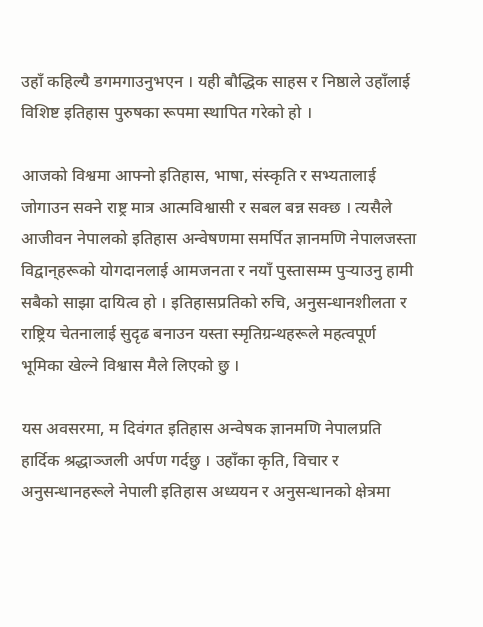उहाँ कहिल्यै डगमगाउनुभएन । यही बौद्धिक साहस र निष्ठाले उहाँलाई विशिष्ट इतिहास पुरुषका रूपमा स्थापित गरेको हो ।

आजको विश्वमा आफ्नो इतिहास, भाषा, संस्कृति र सभ्यतालाई जोगाउन सक्ने राष्ट्र मात्र आत्मविश्वासी र सबल बन्न सक्छ । त्यसैले आजीवन नेपालको इतिहास अन्वेषणमा समर्पित ज्ञानमणि नेपालजस्ता विद्वान्‌हरूको योगदानलाई आमजनता र नयाँ पुस्तासम्म पुर्‍याउनु हामी सबैको साझा दायित्व हो । इतिहासप्रतिको रुचि, अनुसन्धानशीलता र राष्ट्रिय चेतनालाई सुदृढ बनाउन यस्ता स्मृतिग्रन्थहरूले महत्वपूर्ण भूमिका खेल्ने विश्वास मैले लिएको छु ।

यस अवसरमा, म दिवंगत इतिहास अन्वेषक ज्ञानमणि नेपालप्रति हार्दिक श्रद्धाञ्जली अर्पण गर्दछु । उहाँका कृति, विचार र अनुसन्धानहरूले नेपाली इतिहास अध्ययन र अनुसन्धानको क्षेत्रमा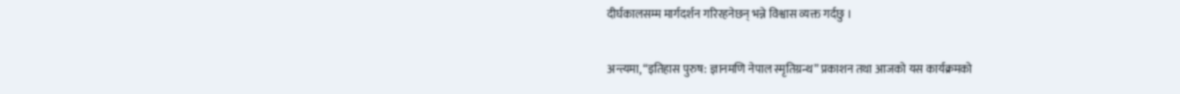दीर्घकालसम्म मार्गदर्शन गरिरहनेछन् भन्ने विश्वास व्यक्त गर्दछु ।

अन्त्यमा, “इतिहास पुरुष: ज्ञानमणि नेपाल स्मृतिग्रन्थ” प्रकाशन तथा आजको यस कार्यक्रमको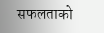सफलताको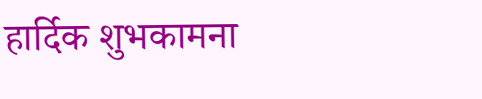हार्दिक शुभकामना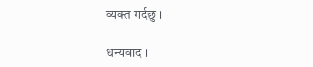व्यक्त गर्दछु ।

धन्यवाद ।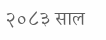२०८३ साल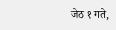जेठ १ गते,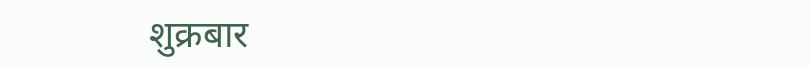शुक्रबार